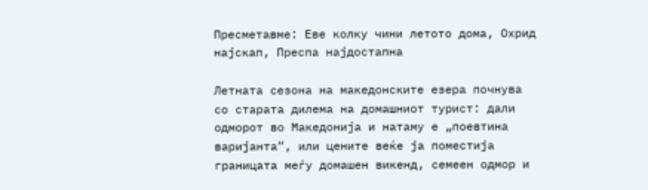Пресметавме: Еве колку чини летото дома, Охрид најскап, Преспа најдостапна

Летната сезона на македонските езера почнува со старата дилема на домашниот турист: дали одморот во Македонија и натаму е „поевтина варијанта“, или цените веќе ја поместија границата меѓу домашен викенд, семеен одмор и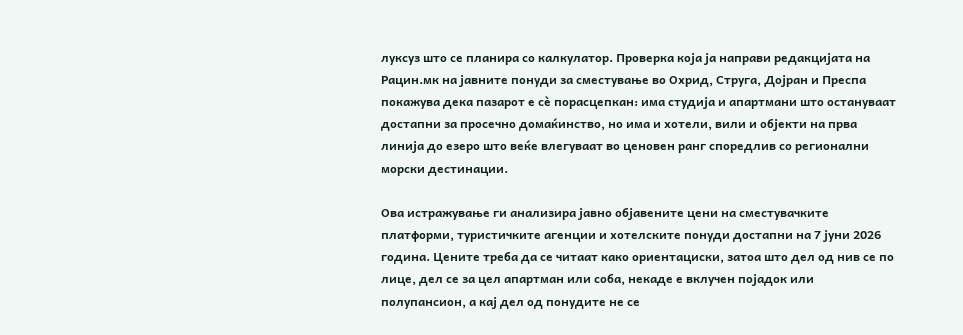луксуз што се планира со калкулатор. Проверка која ја направи редакцијата на Рацин.мк на јавните понуди за сместување во Охрид, Струга, Дојран и Преспа покажува дека пазарот е сè порасцепкан: има студија и апартмани што остануваат достапни за просечно домаќинство, но има и хотели, вили и објекти на прва линија до езеро што веќе влегуваат во ценовен ранг споредлив со регионални морски дестинации.

Ова истражување ги анализира јавно објавените цени на сместувачките платформи, туристичките агенции и хотелските понуди достапни на 7 јуни 2026 година. Цените треба да се читаат како ориентациски, затоа што дел од нив се по лице, дел се за цел апартман или соба, некаде е вклучен појадок или полупансион, а кај дел од понудите не се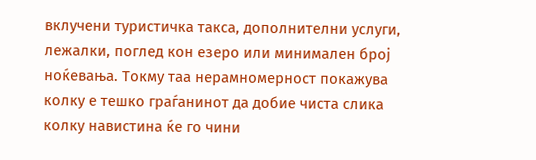вклучени туристичка такса, дополнителни услуги, лежалки, поглед кон езеро или минимален број ноќевања. Токму таа нерамномерност покажува колку е тешко граѓанинот да добие чиста слика колку навистина ќе го чини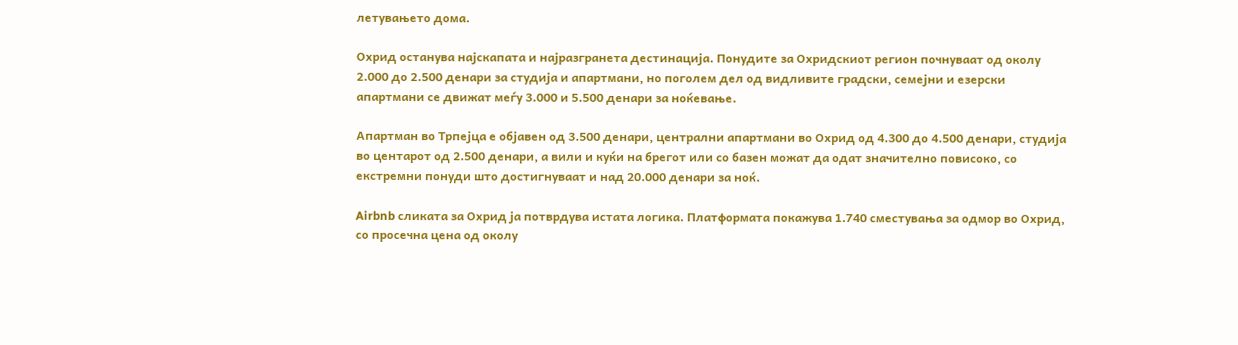летувањето дома.

Охрид останува најскапата и најразгранета дестинација. Понудите за Охридскиот регион почнуваат од околу 2.000 до 2.500 денари за студија и апартмани, но поголем дел од видливите градски, семејни и езерски апартмани се движат меѓу 3.000 и 5.500 денари за ноќевање.

Апартман во Трпејца е објавен од 3.500 денари, централни апартмани во Охрид од 4.300 до 4.500 денари, студија во центарот од 2.500 денари, а вили и куќи на брегот или со базен можат да одат значително повисоко, со екстремни понуди што достигнуваат и над 20.000 денари за ноќ.

Airbnb сликата за Охрид ја потврдува истата логика. Платформата покажува 1.740 сместувања за одмор во Охрид, со просечна цена од околу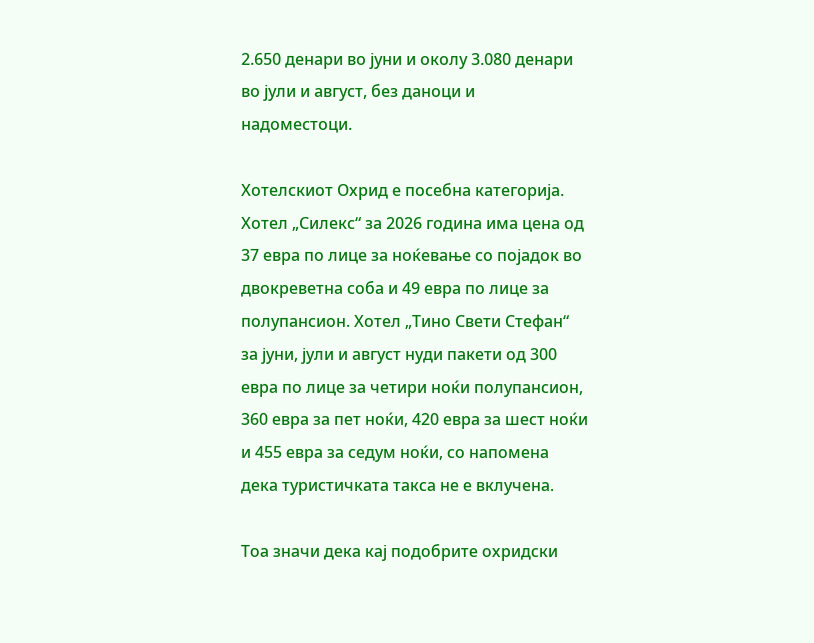2.650 денари во јуни и околу 3.080 денари во јули и август, без даноци и надоместоци.

Хотелскиот Охрид е посебна категорија. Хотел „Силекс“ за 2026 година има цена од 37 евра по лице за ноќевање со појадок во двокреветна соба и 49 евра по лице за полупансион. Хотел „Тино Свети Стефан“ за јуни, јули и август нуди пакети од 300 евра по лице за четири ноќи полупансион, 360 евра за пет ноќи, 420 евра за шест ноќи и 455 евра за седум ноќи, со напомена дека туристичката такса не е вклучена.

Тоа значи дека кај подобрите охридски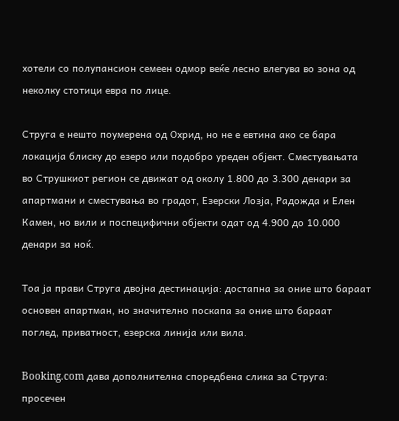хотели со полупансион семеен одмор веќе лесно влегува во зона од неколку стотици евра по лице.

Струга е нешто поумерена од Охрид, но не е евтина ако се бара локација блиску до езеро или подобро уреден објект. Сместувањата во Струшкиот регион се движат од околу 1.800 до 3.300 денари за апартмани и сместувања во градот, Езерски Лозја, Радожда и Елен Камен, но вили и поспецифични објекти одат од 4.900 до 10.000 денари за ноќ.

Тоа ја прави Струга двојна дестинација: достапна за оние што бараат основен апартман, но значително поскапа за оние што бараат поглед, приватност, езерска линија или вила.

Booking.com дава дополнителна споредбена слика за Струга: просечен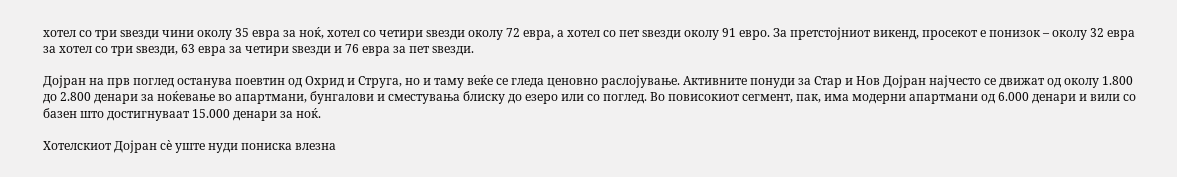хотел со три ѕвезди чини околу 35 евра за ноќ, хотел со четири ѕвезди околу 72 евра, а хотел со пет ѕвезди околу 91 евро. За претстојниот викенд, просекот е понизок – околу 32 евра за хотел со три ѕвезди, 63 евра за четири ѕвезди и 76 евра за пет ѕвезди.

Дојран на прв поглед останува поевтин од Охрид и Струга, но и таму веќе се гледа ценовно раслојување. Активните понуди за Стар и Нов Дојран најчесто се движат од околу 1.800 до 2.800 денари за ноќевање во апартмани, бунгалови и сместувања блиску до езеро или со поглед. Во повисокиот сегмент, пак, има модерни апартмани од 6.000 денари и вили со базен што достигнуваат 15.000 денари за ноќ.

Хотелскиот Дојран сè уште нуди пониска влезна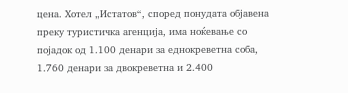цена. Хотел „Истатов“, според понудата објавена преку туристичка агенција, има ноќевање со појадок од 1.100 денари за еднокреветна соба, 1.760 денари за двокреветна и 2.400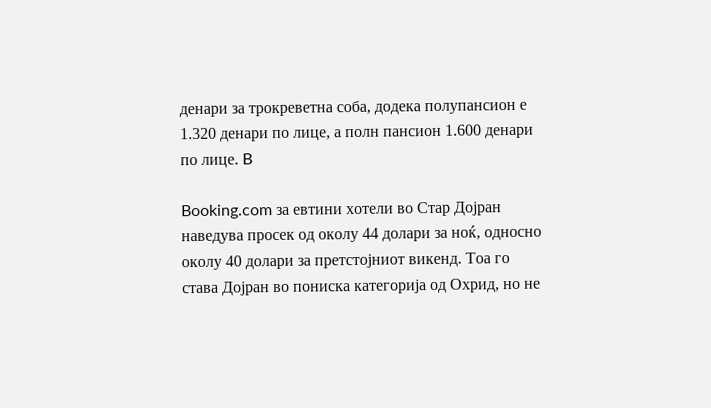денари за трокреветна соба, додека полупансион е 1.320 денари по лице, а полн пансион 1.600 денари по лице. B

Booking.com за евтини хотели во Стар Дојран наведува просек од околу 44 долари за ноќ, односно околу 40 долари за претстојниот викенд. Тоа го става Дојран во пониска категорија од Охрид, но не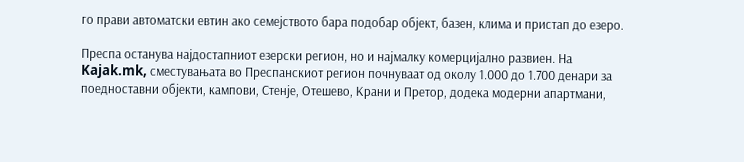го прави автоматски евтин ако семејството бара подобар објект, базен, клима и пристап до езеро.

Преспа останува најдостапниот езерски регион, но и најмалку комерцијално развиен. На Kajak.mk, сместувањата во Преспанскиот регион почнуваат од околу 1.000 до 1.700 денари за поедноставни објекти, кампови, Стенје, Отешево, Крани и Претор, додека модерни апартмани,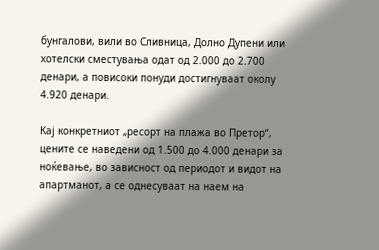бунгалови, вили во Сливница, Долно Дупени или хотелски сместувања одат од 2.000 до 2.700 денари, а повисоки понуди достигнуваат околу 4.920 денари.

Кај конкретниот „ресорт на плажа во Претор“, цените се наведени од 1.500 до 4.000 денари за ноќевање, во зависност од периодот и видот на апартманот, а се однесуваат на наем на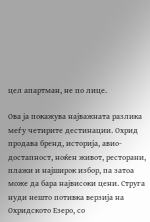цел апартман, не по лице.

Ова ја покажува најважната разлика меѓу четирите дестинации. Охрид продава бренд, историја, авио-достапност, ноќен живот, ресторани, плажи и најширок избор, па затоа може да бара највисоки цени. Струга нуди нешто потивка верзија на Охридското Езеро, со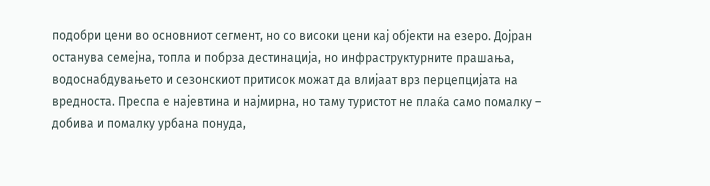подобри цени во основниот сегмент, но со високи цени кај објекти на езеро. Дојран останува семејна, топла и побрза дестинација, но инфраструктурните прашања, водоснабдувањето и сезонскиот притисок можат да влијаат врз перцепцијата на вредноста. Преспа е најевтина и најмирна, но таму туристот не плаќа само помалку – добива и помалку урбана понуда,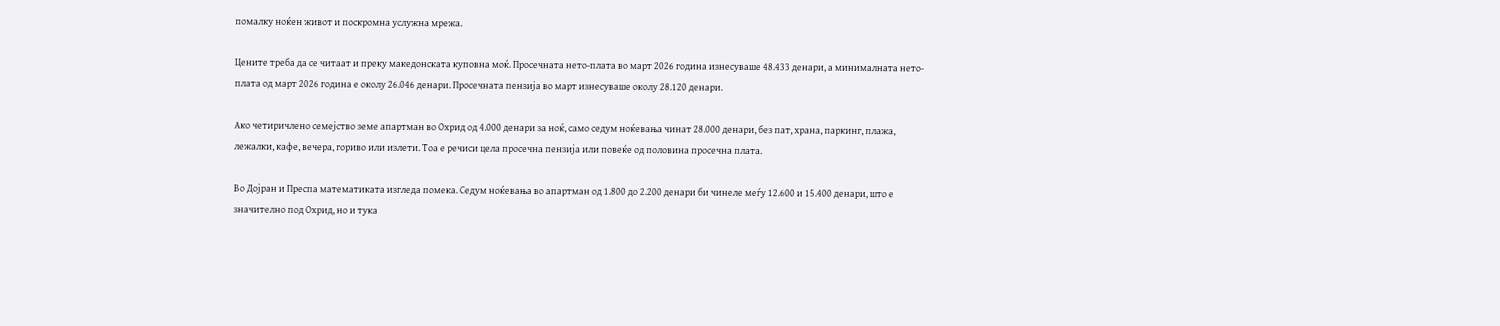помалку ноќен живот и поскромна услужна мрежа.

Цените треба да се читаат и преку македонската куповна моќ. Просечната нето-плата во март 2026 година изнесуваше 48.433 денари, а минималната нето-плата од март 2026 година е околу 26.046 денари. Просечната пензија во март изнесуваше околу 28.120 денари.

Ако четиричлено семејство земе апартман во Охрид од 4.000 денари за ноќ, само седум ноќевања чинат 28.000 денари, без пат, храна, паркинг, плажа, лежалки, кафе, вечера, гориво или излети. Тоа е речиси цела просечна пензија или повеќе од половина просечна плата.

Во Дојран и Преспа математиката изгледа помека. Седум ноќевања во апартман од 1.800 до 2.200 денари би чинеле меѓу 12.600 и 15.400 денари, што е значително под Охрид, но и тука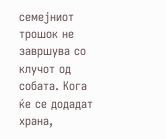семејниот трошок не завршува со клучот од собата. Кога ќе се додадат храна,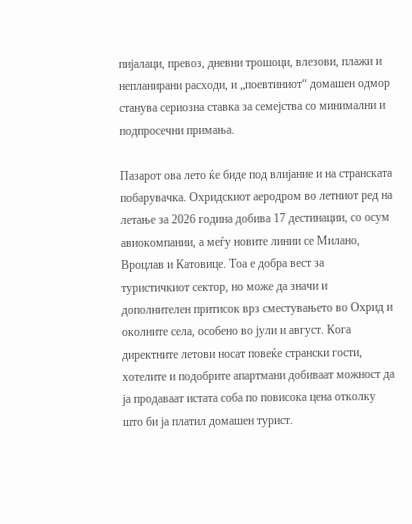пијалаци, превоз, дневни трошоци, влезови, плажи и непланирани расходи, и „поевтиниот“ домашен одмор станува сериозна ставка за семејства со минимални и подпросечни примања.

Пазарот ова лето ќе биде под влијание и на странската побарувачка. Охридскиот аеродром во летниот ред на летање за 2026 година добива 17 дестинации, со осум авиокомпании, а меѓу новите линии се Милано, Вроцлав и Катовице. Тоа е добра вест за туристичкиот сектор, но може да значи и дополнителен притисок врз сместувањето во Охрид и околните села, особено во јули и август. Кога директните летови носат повеќе странски гости, хотелите и подобрите апартмани добиваат можност да ја продаваат истата соба по повисока цена отколку што би ја платил домашен турист.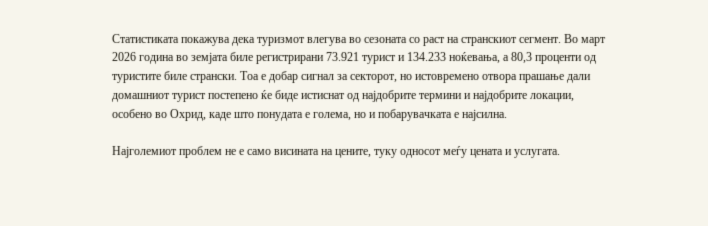Статистиката покажува дека туризмот влегува во сезоната со раст на странскиот сегмент. Во март 2026 година во земјата биле регистрирани 73.921 турист и 134.233 ноќевања, а 80,3 проценти од туристите биле странски. Тоа е добар сигнал за секторот, но истовремено отвора прашање дали домашниот турист постепено ќе биде истиснат од најдобрите термини и најдобрите локации, особено во Охрид, каде што понудата е голема, но и побарувачката е најсилна.

Најголемиот проблем не е само висината на цените, туку односот меѓу цената и услугата.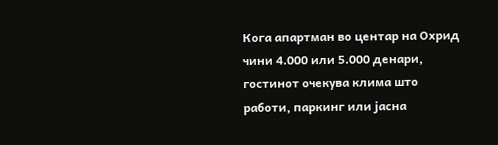Кога апартман во центар на Охрид чини 4.000 или 5.000 денари, гостинот очекува клима што работи, паркинг или јасна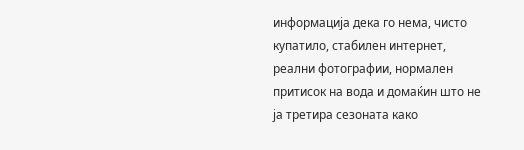информација дека го нема, чисто купатило, стабилен интернет, реални фотографии, нормален притисок на вода и домаќин што не ја третира сезоната како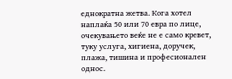еднократна жетва. Кога хотел наплаќа 50 или 70 евра по лице, очекувањето веќе не е само кревет, туку услуга, хигиена, доручек, плажа, тишина и професионален однос.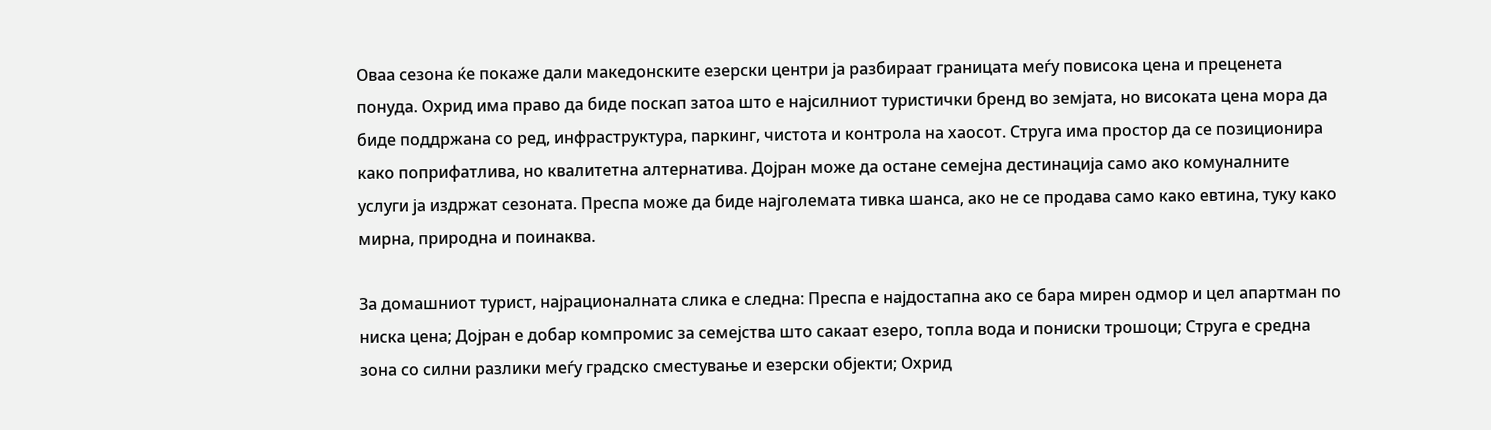Оваа сезона ќе покаже дали македонските езерски центри ја разбираат границата меѓу повисока цена и преценета понуда. Охрид има право да биде поскап затоа што е најсилниот туристички бренд во земјата, но високата цена мора да биде поддржана со ред, инфраструктура, паркинг, чистота и контрола на хаосот. Струга има простор да се позиционира како поприфатлива, но квалитетна алтернатива. Дојран може да остане семејна дестинација само ако комуналните услуги ја издржат сезоната. Преспа може да биде најголемата тивка шанса, ако не се продава само како евтина, туку како мирна, природна и поинаква.

За домашниот турист, најрационалната слика е следна: Преспа е најдостапна ако се бара мирен одмор и цел апартман по ниска цена; Дојран е добар компромис за семејства што сакаат езеро, топла вода и пониски трошоци; Струга е средна зона со силни разлики меѓу градско сместување и езерски објекти; Охрид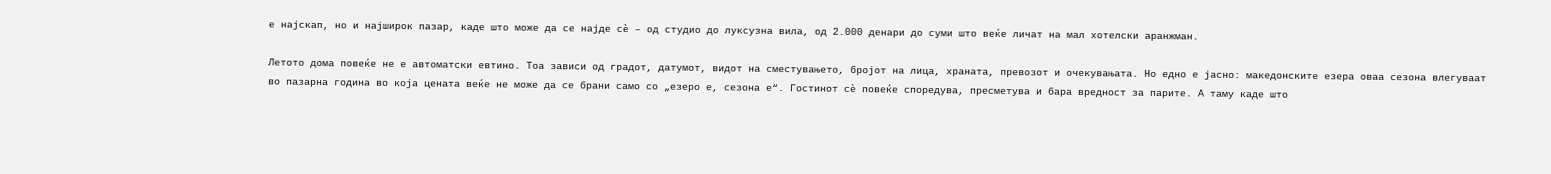е најскап, но и најширок пазар, каде што може да се најде сè – од студио до луксузна вила, од 2.000 денари до суми што веќе личат на мал хотелски аранжман.

Летото дома повеќе не е автоматски евтино. Тоа зависи од градот, датумот, видот на сместувањето, бројот на лица, храната, превозот и очекувањата. Но едно е јасно: македонските езера оваа сезона влегуваат во пазарна година во која цената веќе не може да се брани само со „езеро е, сезона е“. Гостинот сè повеќе споредува, пресметува и бара вредност за парите. А таму каде што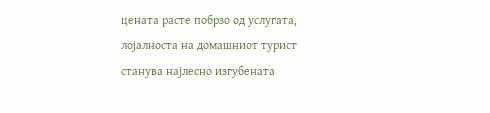цената расте побрзо од услугата, лојалноста на домашниот турист станува најлесно изгубената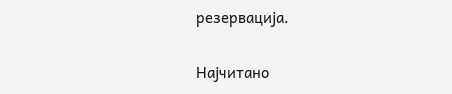резервација.

Најчитано